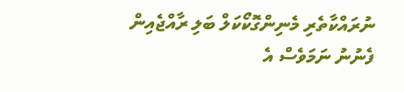ނުރައްކާތެރި މެނިންގޮކޯކަލް ބަލި ރާއްޖެއިން ފެނުނު ނަމަވެސް އެ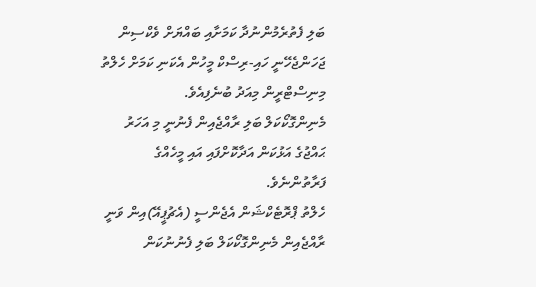ބަލި ފެތުރެމުންނުދާ ކަމަށާއި ބައްޔަށް ވެކްސިން ޖަހަންޖެހޭނީ ހައި-ރިސްކް މީހުން އެކަނި ކަމަށް ހެލްތު މިނިސްޓްރީން މިއަދު ބުނެފިއެވެ.
މެނިންގޮކޯކަލް ބަލި ރާއްޖެއިން ފެނުނީ މި އަހަރު ޙައްޖުގެ އަޅުކަން އަދާކޮށްފައި އައި މީހެއްގެ ފަރާތުންނެވެ.
ހެލްތު ޕްރޮޓެކްޝަން އެޖެންސީ (އެޗުޕީއޭ)އިން ވަނީ ރާއްޖެއިން މެނިންގޮކޯކަލް ބަލި ފެނުނުކަން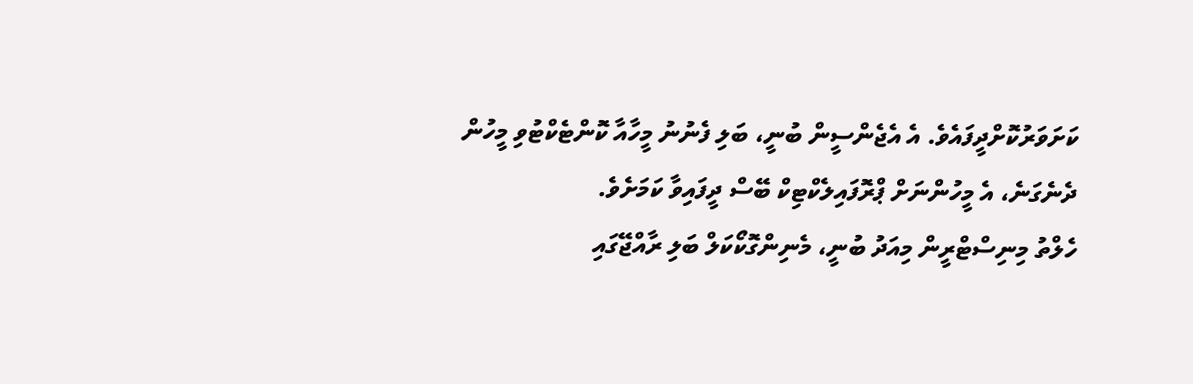ކަށަވަރުކޮށްދީފައެވެ. އެ އެޖެންސީން ބުނީ، ބަލި ފެނުނު މީހާއާ ކޮންޓެކްޓުވި މީހުން ދެނެގަނެ، އެ މީހުންނަށް ޕްރޮފައިލެކްޓިކް ބޭސް ދީފައިވާ ކަމަށެވެ.
ހެލްތު މިނިސްޓްރީން މިއަދު ބުނީ، މެނިންގޮކޯކަލް ބަލި ރާއްޖޭގައި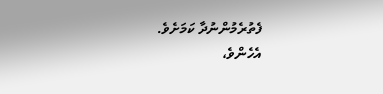ފެތުރެމުންނުދާ ކަމަށެވެ.
އެހެންވެ،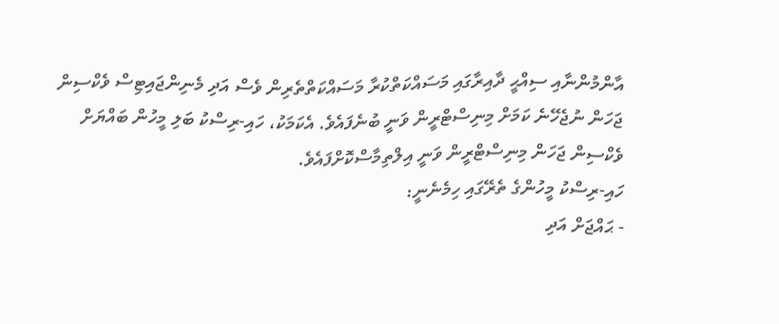އާންމުންނާއި ސިއްޙީ ދާއިރާގައި މަސައްކަތްކުރާ މަސައްކަތްތެރިން ވެސް އަދި މެނިންޖައިޓިސް ވެކްސިން ޖަހަން ނުޖެހޭނެ ކަމަށް މިނިސްޓްރީން ވަނީ ބުނެފައެވެ. އެކަމަކު، ހައި-ރިސްކު ބަލި މީހުން ބައްޔަށް ވެކްސިން ޖަހަން މިނިސްޓްރީން ވަނީ އިލްތިމާސްކޮށްފައެވެ.
ހައި-ރިސްކު މީހުންގެ ތެރޭގައި ހިމެނެނީ:
- ޙައްޖަށް އަދި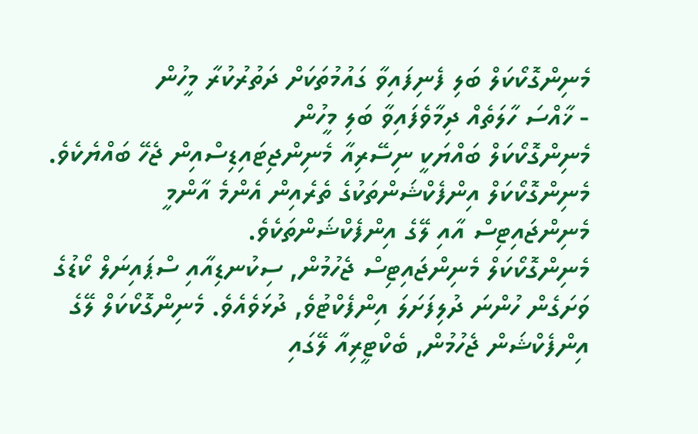މެނިންގޮކޯކަލް ބަލި ފެނިފައިވާ ގައުމުތަކަށް ދަތުރުކުރާ މީހުން
- ޚާއްސަ ހާލަތެއް ދިމާވެފައިވާ ބަލި މީހުން
މެނިންގޮކޯކަލް ބައްޔަކީ ނިސޭރިއާ މެނިންޖިޓައިޑިސްއިން ޖެހޭ ބައްޔެކެވެ. މެނިންގޮކޯކަލް އިންފެކްޝަންތަކުގެ ތެރެއިން އެންމެ އާންމީ މެނިންޖައިޓިސް އާއި ލޭގެ އިންފެކްޝަންތަކެވެ.
މެނިންގޮކޯކަލް މެނިންޖައިޓިސް ޖެހުމުން, ސިކުނޑިއާއި ސްޕައިނަލް ކޯޑުގެ ވަށަގެން ހުންނަ ދުލިފަށަލަ އިންފެކްޓުވެ, ދުޅަވެއެވެ. މެނިންގޮކޯކަލް ލޭގެ އިންފެކްޝަން ޖެހުމުން, ބެކްޓީރިއާ ލޭގައި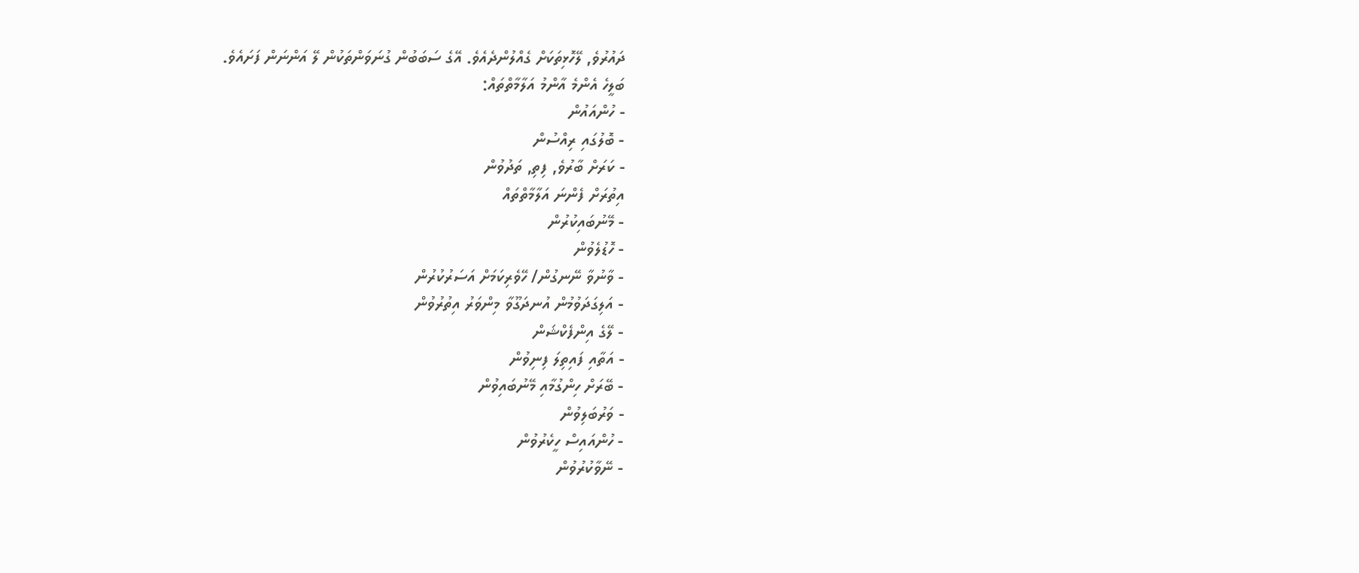ދައުރުވެ, ލޭހޮޅިތަކަށް ގެއްލުންދެއެވެ. އޭގެ ސަބަބުން ގުނަވަންތަކުން ލޭ އަންނަން ފަށައެވެ.
ބަލީހެ އެންމެ އާންމު އަލާމާތްތައް:
- ހުންއައުން
- ބޮލުގައި ރިއްސުން
- ކަރަށް ބާރުވެ, ފިތި, ތަދުވުން
އިތުރަށް ފެންނަ އަލާމާތްތައް
- މޭނުބައިކުރުން
- ހޮޑުލެވުން
- ވާނުވާ ނޭނގުން/ ހޭވެރިކަމަށް އަސަރުކުރުން
- އަލިގަދަވުމުން އުނދަގޫވާ މިންވަރު އިތުރުވުން
- ލޭގެ އިންފެކްޝަން
- އަތާއި ފައިތިލަ ފިނިވުން
- ބޭރަށް ހިންގުމާއި މޭނުބައިވުން
- ވަރުބަލިވުން
- ހުންއައިސް ހީކެރުވުން
- ނޭވާކުރުވުން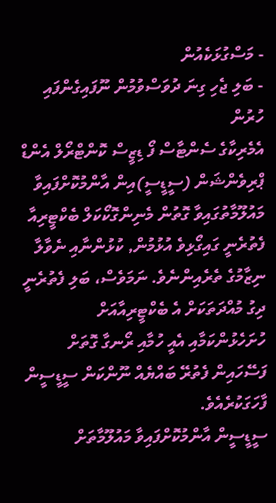- މަސްގުޅަކެއުން
- ބަލި ޖެހި ގިނަ ދުވަސްވުމުން ނޫފައިގެންފައި ހުރުން
އެމެރިކާގެ ސެންޓާސް ފޯ ޑިޒީސް ކޮންޓްރޯލް އެންޑް ޕްރިވެންޝަން (ސީޑީސީ)އިން އާންމުކޮށްފައިވާ މައުލޫމާތުގައިވާ ގޮތުން މެނިންގޮކޯކަލް ބެކްޓީރިއާ ފެތުރެނީ ގައިގޯޅިވެ އުޅުމުން, ކުޅުންނާއި ނެވާލާ ނިޒާމުގެ ތެރެއިންނެވެ. ނަމަވެސް، ބަލި ފެތުރެނީ ދިގު މުއްދަތަކަށް އެ ބެކްޓީރިއާއަށް ހުށަހެޅުންކަމާއި އެއީ ހުމާއި ރޯނގާ ގޮތަށް ފަސޭހައިން ފެތުރޭ ބައްޔެއް ނޫންކަން ސީޑީސީން ފާހަގަކުރެއެވެ.
ސީޑީސީން އާންމުކޮށްފައިވާ މައުލޫމާތަށް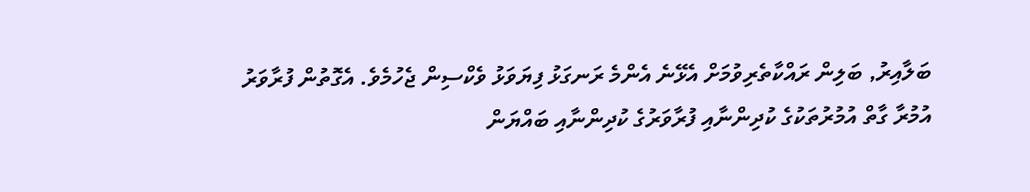ބަލާއިރު, ބަލިން ރައްކާތެރިވުމަށް އެޅޭނެ އެންމެ ރަނގަޅު ފިޔަވަޅު ވެކްސިން ޖެހުމެވެ. އެގޮތުން ފުރާވަރު އުމުރާ ގާތް އުމުރުތަކުގެ ކުދިންނާއި ފުރާވަރުގެ ކުދިންނާއި ބައްޔަން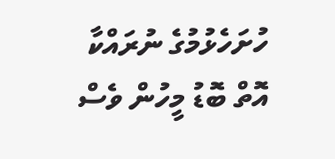ހުށަހެޅުމުގެ ނުރައްކާ އޮތް ބޮޑު މީހުން ވެސް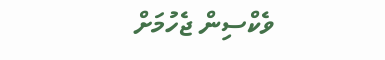ވެކްސިން ޖެހުމަށް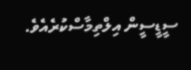ސީޑީސީން އިލްތިމާސްކުރެއެވެ.